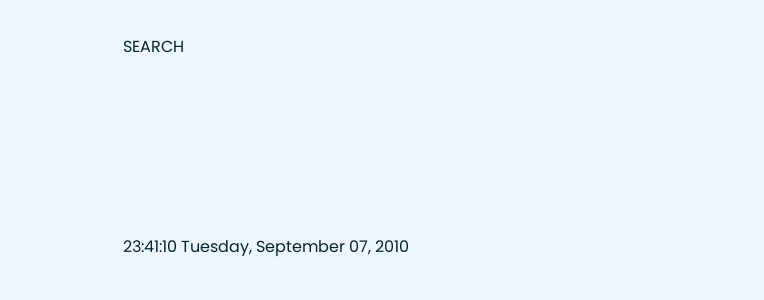SEARCH





23:41:10 Tuesday, September 07, 2010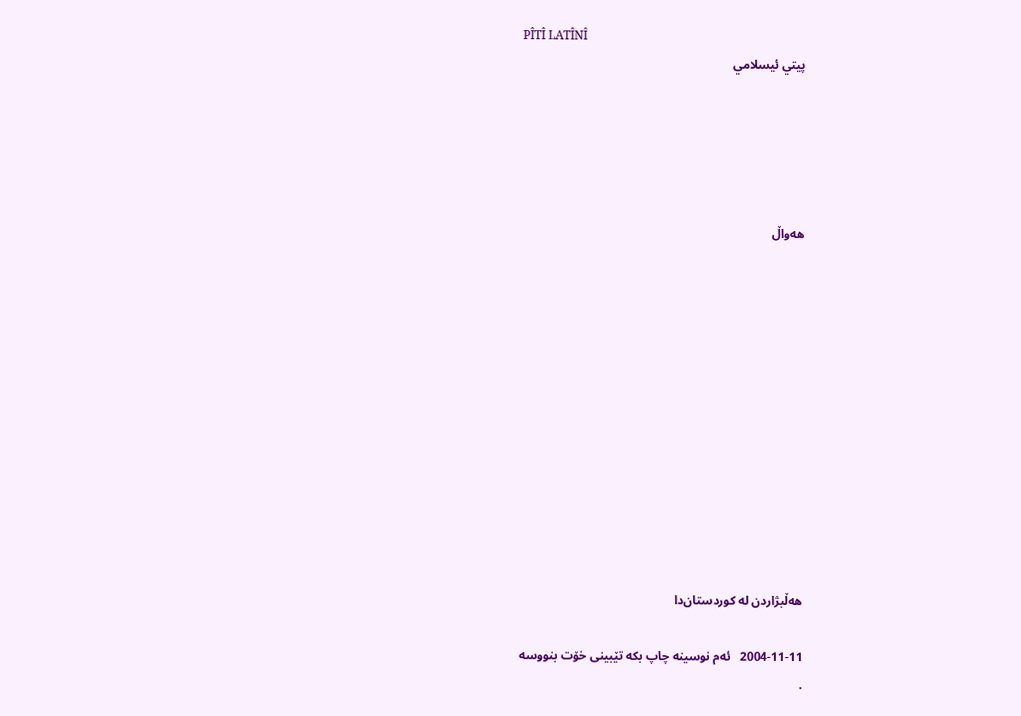PÎTÎ LATÎNÎ
پيتي ئيسلامي





هه‌واڵ












هه‌ڵبژاردن له‌ كوردستان‌دا

2004-11-11   ئه‌م نوسینه چاپ بكه تێبینی خۆت بنووسه
.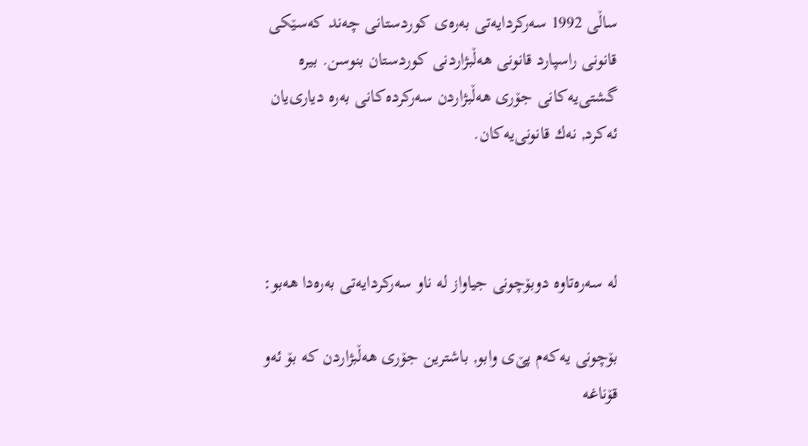ساڵی‌ 1992 سه‌ركردایه‌تی‌ به‌ره‌ی‌ كوردستانی‌ چه‌ند كه‌سێكی‌ قانونی‌ راسپارد قانونی‌ هه‌ڵبژاردنی‌ كوردستان بنوسن. بیره‌ گشتی‌یه‌كانی‌ جۆری‌ هه‌ڵبژاردن سه‌ركرده‌كانی‌ به‌ره‌ دیاری‌یان ئه‌كرد, نه‌ك قانونی‌یه‌كان.



له‌ سه‌ره‌تاوه‌ دوبۆچونی‌ جیاواز له‌ ناو سه‌ركردایه‌تی‌ به‌ره‌دا هه‌بو:

بۆچونی‌ یه‌كه‌م پێ‌ی‌ وابو, باشترین جۆری‌ هه‌ڵبژاردن كه‌ بۆ ئه‌و قۆناغه‌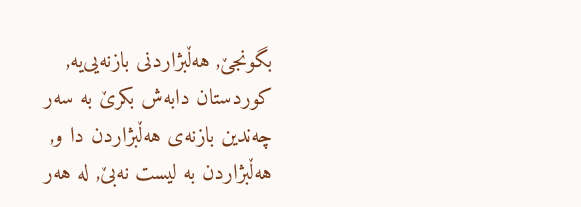بگونجێ‌, هه‌ڵبژاردنی‌ بازنه‌یی‌یه‌, كوردستان دابه‌ش بكرێ‌ به‌ سه‌ر چه‌ندین بازنه‌ی‌ هه‌ڵبژاردن دا و, هه‌ڵبژاردن به‌ لیست نه‌بێ‌, له‌ هه‌ر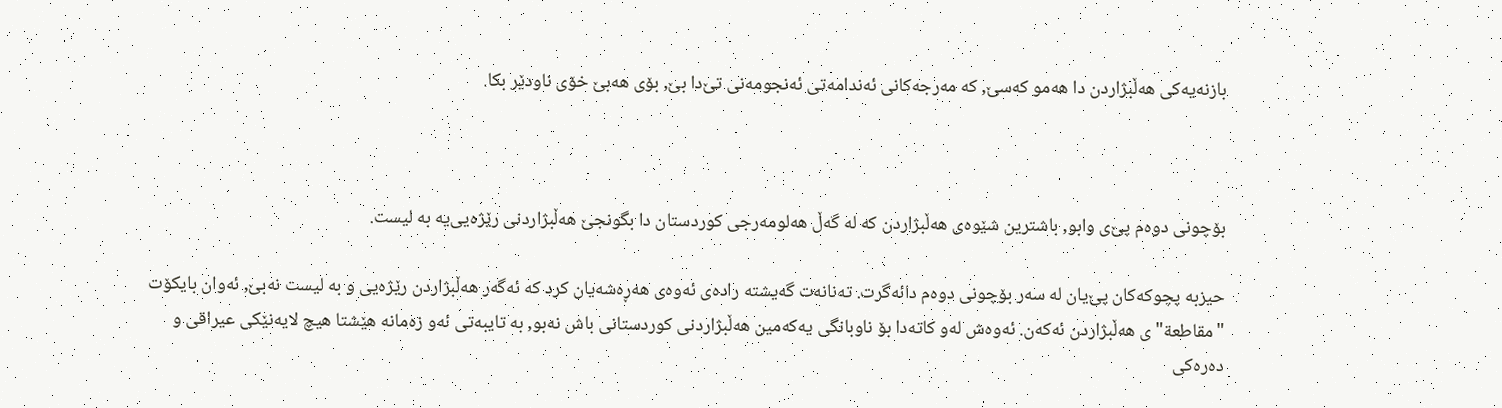بازنه‌یه‌كی‌ هه‌ڵبژاردن دا هه‌مو كه‌سێ‌, كه‌ مه‌رجه‌كانی‌ ئه‌ندامه‌تی‌ ئه‌نجومه‌نی‌ تێ‌دا بێ‌, بۆی‌ هه‌بێ‌ خۆی‌ ناودێر بكا.



بۆچونی‌ دوه‌م پێ‌ی‌ وابو, باشترین شێوه‌ی‌ هه‌ڵبژاردن كه‌ له‌ گه‌ڵ‌ هه‌لومه‌رجی‌ كوردستان دا بگونجێ‌ هه‌ڵبژاردنی‌ رێژه‌یی‌یه‌ به‌ لیست.

حیزبه‌ پچوكه‌كان پێ‌یان له‌ سه‌ر بۆچونی‌ دوه‌م دائه‌گرت. ته‌نانه‌ت گه‌یشته‌ راده‌ی‌ ئه‌وه‌ی‌ هه‌ڕه‌شه‌یان كرد كه‌ ئه‌گه‌ر هه‌ڵبژاردن رێژه‌یی‌ و به‌ لیست نه‌بێ‌, ئه‌وان بایكۆت "مقاطعة‌" ی‌ هه‌ڵبژاردن ئه‌كه‌ن. ئه‌وه‌ش له‌و كاته‌دا بۆ ناوبانگی‌ یه‌كه‌مین هه‌ڵبژاردنی‌ كوردستانی‌ باش نه‌بو, به‌ تایبه‌تی‌ ئه‌و زه‌مانه‌ هێشتا هیچ لایه‌نێكی‌ عیراقی‌ و ده‌ره‌كی‌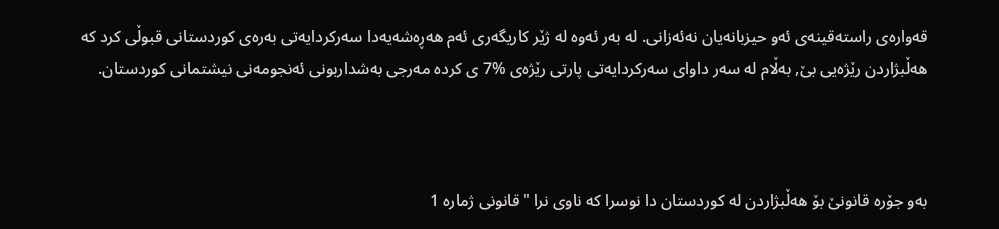قه‌واره‌ی‌ راسته‌قینه‌ی‌ ئه‌و حیزبانه‌یان نه‌ئه‌زانی‌. له‌ به‌ر ئه‌وه‌ له‌ ژێر كاریگه‌ری‌ ئه‌م هه‌ڕه‌شه‌یه‌دا سه‌ركردایه‌تی‌ به‌ره‌ی‌ كوردستانی‌ قبوڵی‌ كرد كه‌ هه‌ڵبژاردن رێژه‌یی‌ بێ‌, به‌ڵام له‌ سه‌ر داوای‌ سه‌ركردایه‌تی‌ پارتی‌ رێژه‌ی‌ %7 ی‌ كرده‌ مه‌رجی‌ به‌شداربونی‌ ئه‌نجومه‌نی‌ نیشتمانی‌ كوردستان.



به‌و جۆره‌ قانونێ‌ بۆ هه‌ڵبژاردن له‌ كوردستان دا نوسرا كه‌ ناوی‌ نرا "قانونی‌ ژماره‌ 1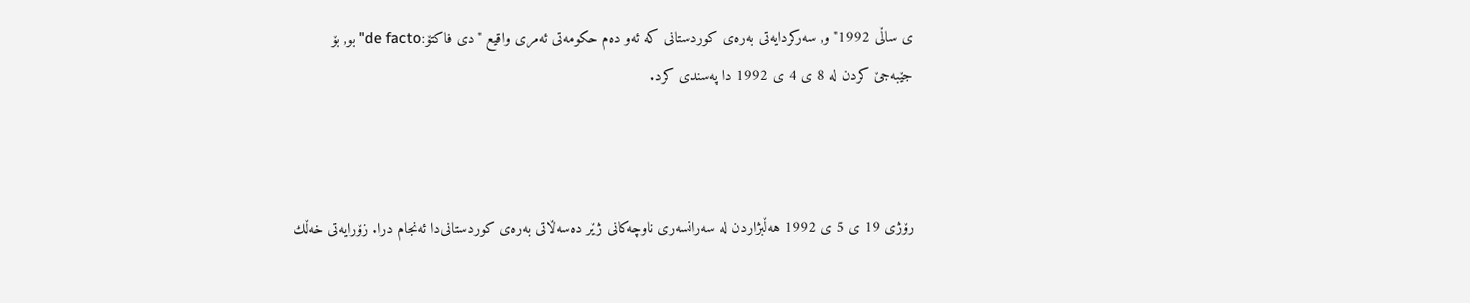ی‌ ساڵی‌ 1992" و, سه‌ركردایه‌تی‌ به‌ره‌ی‌ كوردستانی‌ كه‌ ئه‌و ده‌م حكومه‌تی‌ ئه‌مری‌ واقیع "دی‌ فاكتۆ:de facto" بو, بۆ جێبه‌جێ‌ كردن له‌ 8 ی‌ 4 ی‌ 1992 دا په‌سندی‌ كرد.



رۆژی‌ 19 ی‌ 5 ی‌ 1992 هه‌ڵبژاردن له‌ سه‌رانسه‌ری‌ ناوچه‌كانی‌ ژێر ده‌سه‌ڵاتی‌ به‌ره‌ی‌ كوردستانی‌دا ئه‌نجام درا. زۆرایه‌تی‌ خه‌ڵك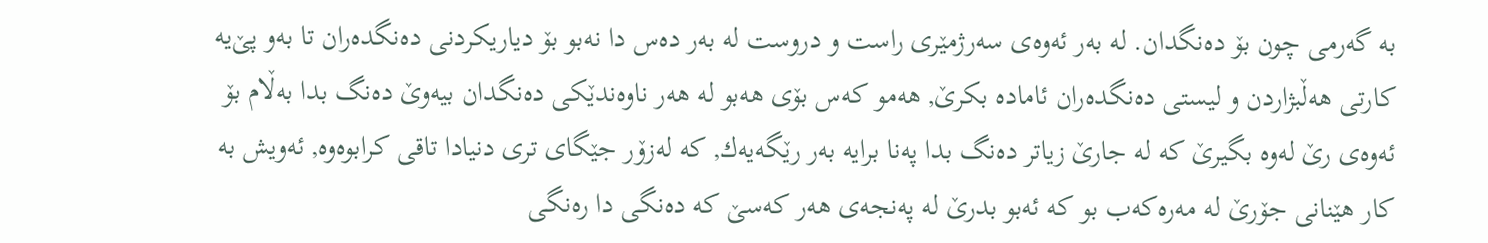به‌ گه‌رمی‌ چون بۆ ده‌نگدان. له‌ به‌ر ئه‌وه‌ی‌ سه‌رژمێری‌ راست و دروست له‌ به‌ر ده‌س دا نه‌بو بۆ دیاریكردنی‌ ده‌نگده‌ران تا به‌و پێ‌یه‌ كارتی‌ هه‌ڵبژاردن و لیستی‌ ده‌نگده‌ران ئاماده‌ بكرێ‌, هه‌مو كه‌س بۆی‌ هه‌بو له‌ هه‌ر ناوه‌ندێكی‌ ده‌نگدان بیه‌وێ‌ ده‌نگ بدا به‌ڵام بۆ ئه‌وه‌ی‌ رێ‌ له‌وه‌ بگیرێ‌ كه‌ له‌ جارێ‌ زیاتر ده‌نگ بدا په‌نا برایه‌ به‌ر رێگه‌یه‌ك, كه‌ له‌زۆر جێگای‌ تری‌ دنیادا تاقی‌ كرابوه‌وه‌, ئه‌ویش به‌ كار هێنانی‌ جۆرێ‌ له‌ مه‌ره‌كه‌ب بو كه‌ ئه‌بو بدرێ‌ له‌ په‌نجه‌ی‌ هه‌ر كه‌سێ‌ كه‌ ده‌نگی‌ دا ره‌نگی‌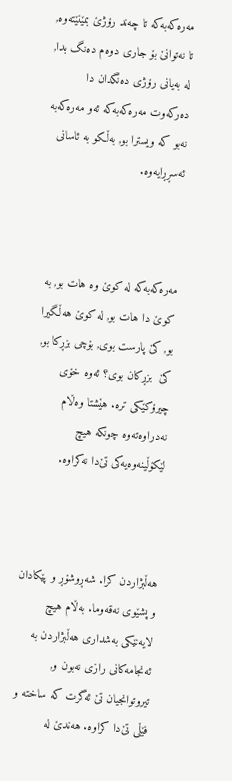مه‌ره‌كه‌به‌كه‌ تا چه‌ند رۆژێ‌ بمێنێته‌وه‌, تا نه‌توانێ‌ بۆ جاری‌ دوه‌م ده‌نگ بدا, له‌ به‌یانی‌ رۆژی‌ ده‌نگدان دا ده‌ركه‌وت مه‌ره‌كه‌به‌كه‌ ئه‌و مه‌ره‌كه‌به‌ نه‌بو كه‌ ویسترا بو, به‌ڵكو به‌ ئاسانی‌ ئه‌سڕڕایه‌وه‌.



مه‌ره‌كه‌به‌كه‌ له‌ كوێ‌ وه‌ هات بو, به‌ كوێ‌ دا هات بو, له‌ كوێ‌ هه‌ڵگیرا بو, كێ‌ پارست بوی‌, بۆچی‌ بزڕكا بو, كێ‌  بزڕكان بوی‌؟ ئه‌وه‌ خۆی‌ چیرۆكێكی‌ تره‌. هێشتا وه‌ڵام نه‌دراوه‌ته‌وه‌ چونكه‌ هیچ لێكۆڵینه‌وه‌یه‌كی‌ تێ‌دا نه‌كراوه‌.



هه‌ڵبژاردن كرا. شه‌ڕوشۆڕ و پێكادان و پشێوی‌ نه‌قه‌وما. به‌ڵام هیچ لایه‌نێكی‌ به‌شداری‌ هه‌ڵبژاردن به‌ ئه‌نجامه‌كانی‌ رازی‌ نه‌بون و, تیروتوانجیان تێ‌ ئه‌گرت كه‌ ساخته‌ و فێڵی‌ تێ‌دا كراوه‌. هه‌ندێ‌ له‌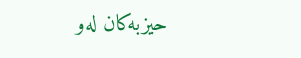حیزبه‌كان له‌و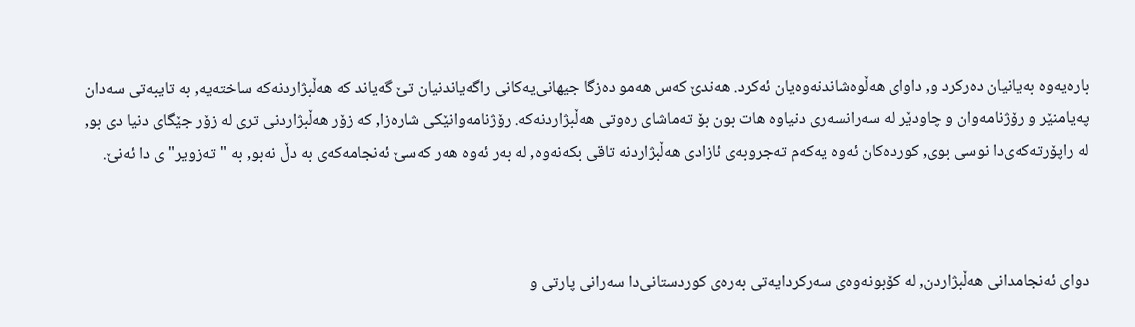باره‌یه‌وه‌ به‌یانیان ده‌ركرد و, داوای‌ هه‌ڵوه‌شاندنه‌وه‌یان ئه‌كرد. هه‌ندێ‌ كه‌س هه‌مو ده‌زگا جیهانی‌یه‌كانی‌ راگه‌یاندنیان تێ‌ گه‌یاند كه‌ هه‌ڵبژاردنه‌كه‌ ساخته‌یه‌, به‌ تایبه‌تی‌ سه‌دان په‌یامنێر و رۆژنامه‌وان و چاودێر له‌ سه‌رانسه‌ری‌ دنیاوه‌ هات بون بۆ ته‌ماشای‌ ره‌وتی‌ هه‌ڵبژاردنه‌كه‌. رۆژنامه‌وانێكی‌ شاره‌زا, كه‌ زۆر هه‌ڵبژاردنی‌ تری‌ له‌ زۆر جێگای‌ دنیا دی‌ بو, له‌ راپۆرته‌كه‌ی‌دا نوسی‌ بوی‌, كورده‌كان ئه‌وه‌ یه‌كه‌م ته‌جروبه‌ی‌ ئازادی‌ هه‌ڵبژاردنه‌ تاقی‌ بكه‌نه‌وه‌, له‌ به‌ر ئه‌وه‌ هه‌ر كه‌سێ‌ ئه‌نجامه‌كه‌ی‌ به‌ دڵ‌ نه‌بو, به‌ "ته‌زویر" ی‌ دا ئه‌نێ‌.



دوای‌ ئه‌نجامدانی‌ هه‌ڵبژاردن, له‌ كۆبونه‌وه‌ی‌ سه‌ركردایه‌تی‌ به‌ره‌ی‌ كوردستانی‌دا سه‌رانی‌ پارتی‌ و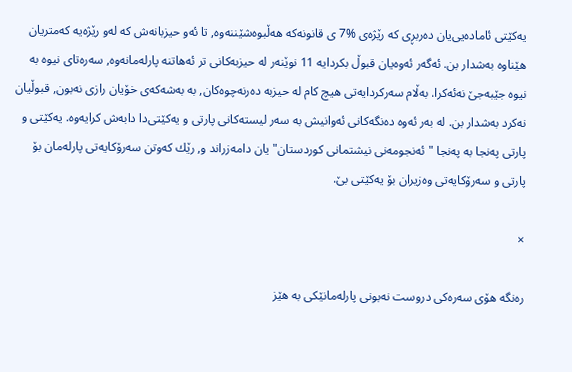یه‌كێتی‌ ئاماده‌یی‌یان ده‌ربڕی‌ كه‌ رێژه‌ی‌ %7 ی‌ قانونه‌كه‌ هه‌ڵبوه‌شێننه‌وه‌, تا ئه‌و حیزبانه‌ش كه‌ له‌و رێژه‌یه‌ كه‌متریان هێناوه‌ به‌شدار بن. ئه‌گه‌ر ئه‌وه‌یان قبوڵ‌ بكردایه‌ 11 نوێنه‌ر له‌ حیزبه‌كانی‌ تر ئه‌هاتنه‌ پارله‌مانه‌وه‌, سه‌ره‌تای‌ نیوه‌ به‌ نیوه‌ جێبه‌جێ‌ نه‌ئه‌كرا. به‌ڵام سه‌ركردایه‌تی‌ هیچ كام له‌ حیزبه‌ ده‌رنه‌چوه‌كان, به‌ به‌شه‌كه‌ی‌ خۆیان رازی‌ نه‌بون, قبوڵیان نه‌كرد به‌شدار بن. له‌ به‌ر ئه‌وه‌ ده‌نگه‌كانی‌ ئه‌وانیش به‌ سه‌ر لیسته‌كانی‌ پارتی‌ و یه‌كێتی‌دا دابه‌ش كرایه‌وه‌. یه‌كێتی‌ و پارتی‌ په‌نجا به‌ په‌نجا "ئه‌نجومه‌نی‌ نیشتمانی‌ كوردستان" یان دامه‌زراند و, رێك كه‌وتن سه‌رۆكایه‌تی‌ پارله‌مان بۆ پارتی‌ و سه‌رۆكایه‌تی‌ وه‌زیران بۆ یه‌كێتی‌ بێ‌.

×

ره‌نگه‌ هۆی‌ سه‌ره‌كی‌ دروست نه‌بونی‌ پارله‌مانێكی‌ به‌ هێز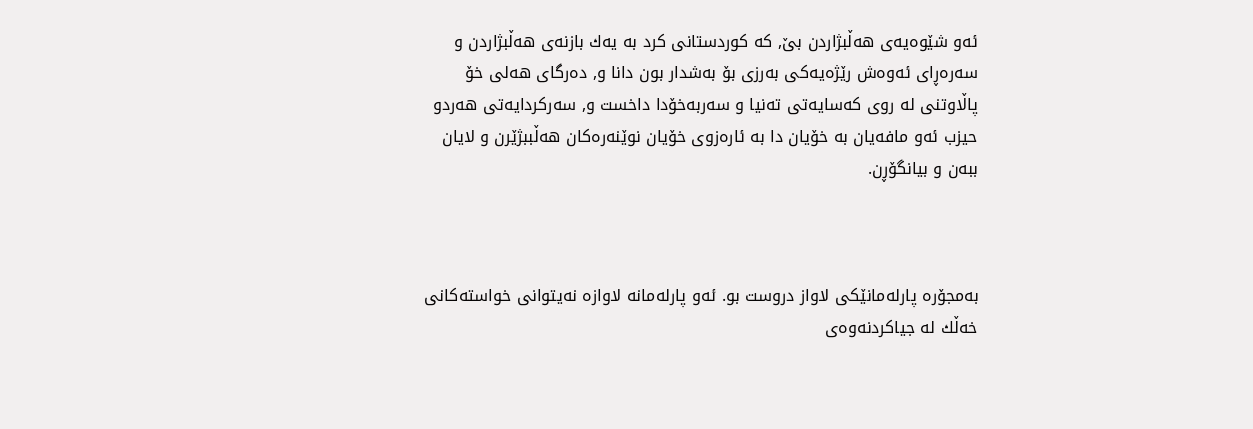ئه‌و شێوه‌یه‌ی‌ هه‌ڵبژاردن بێ‌, كه‌ كوردستانی‌ كرد به‌ یه‌ك بازنه‌ی‌ هه‌ڵبژاردن و سه‌ره‌ڕای‌ ئه‌وه‌ش رێژه‌یه‌كی‌ به‌رزی‌ بۆ به‌شدار بون دانا و, ده‌رگای‌ هه‌لی‌ خۆ پاڵاوتنی‌ له‌ روی‌ كه‌سایه‌تی‌ ته‌نیا و سه‌ربه‌خۆدا داخست و, سه‌ركردایه‌تی‌ هه‌ردو حیزب ئه‌و مافه‌یان به‌ خۆیان دا به‌ ئاره‌زوی‌ خۆیان نوێنه‌ره‌كان هه‌ڵببژێرن و لایان ببه‌ن و بیانگۆڕن.



به‌مجۆره‌ پارله‌مانێكی‌ لاواز دروست بو. ئه‌و پارله‌مانه‌ لاوازه‌ نه‌یتوانی‌ خواسته‌كانی‌ خه‌ڵك له‌ جیاكردنه‌وه‌ی‌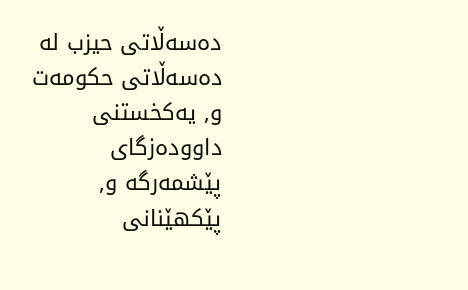ده‌سه‌ڵاتی‌ حیزب له‌ ده‌سه‌ڵاتی‌ حكومه‌ت و, یه‌كخستنی‌ داووده‌زگای‌ پێشمه‌رگه‌ و, پێكهێنانی‌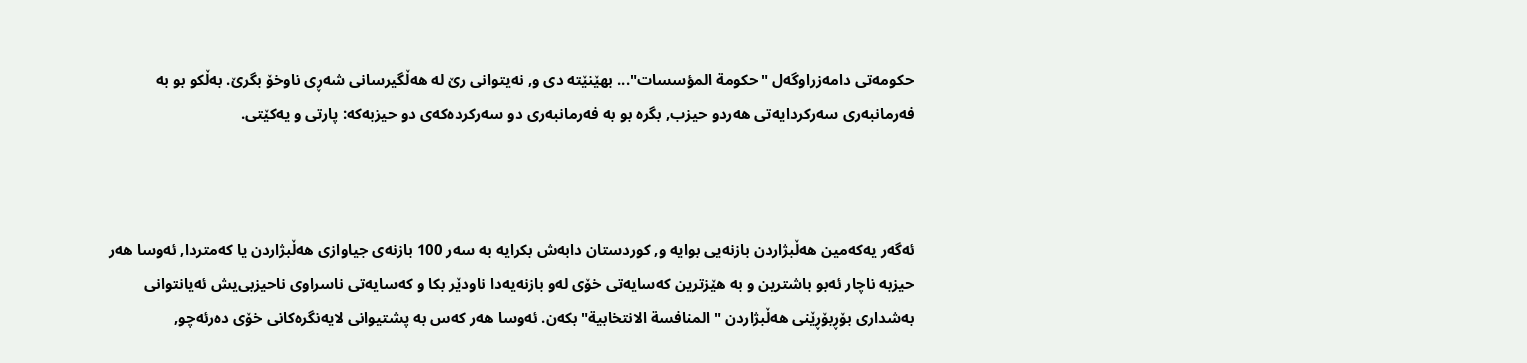حكومه‌تی‌ دامه‌زراوگه‌ل "حكومة المؤسسات"... بهێنێته‌ دی‌ و, نه‌یتوانی‌ رێ‌ له‌ هه‌ڵگیرسانی‌ شه‌ڕی‌ ناوخۆ بگرێ‌. به‌ڵكو بو به‌ فه‌رمانبه‌ری‌ سه‌ركردایه‌تی‌ هه‌ردو حیزب, بگره‌ بو به‌ فه‌رمانبه‌ری‌ دو سه‌ركرده‌كه‌ی‌ دو حیزبه‌كه‌: پارتی‌ و یه‌كێتی‌.



ئه‌گه‌ر یه‌كه‌مین هه‌ڵبژاردن بازنه‌یی‌ بوایه‌ و, كوردستان دابه‌ش بكرایه‌ به‌ سه‌ر 100 بازنه‌ی‌ جیاوازی‌ هه‌ڵبژاردن یا كه‌متردا, ئه‌وسا هه‌ر حیزبه‌ ناچار ئه‌بو باشترین و به‌ هێزترین كه‌سایه‌تی‌ خۆی‌ له‌و بازنه‌یه‌دا ناودێر بكا و كه‌سایه‌تی‌ ناسراوی‌ ناحیزبی‌یش ئه‌یانتوانی‌ به‌شداری‌ بۆڕبۆڕێنی‌ هه‌ڵبژاردن "المنافسة‌ الانتخابية‌" بكه‌ن. ئه‌وسا هه‌ر كه‌س به‌ پشتیوانی‌ لایه‌نگره‌كانی‌ خۆی‌ ده‌رئه‌چو,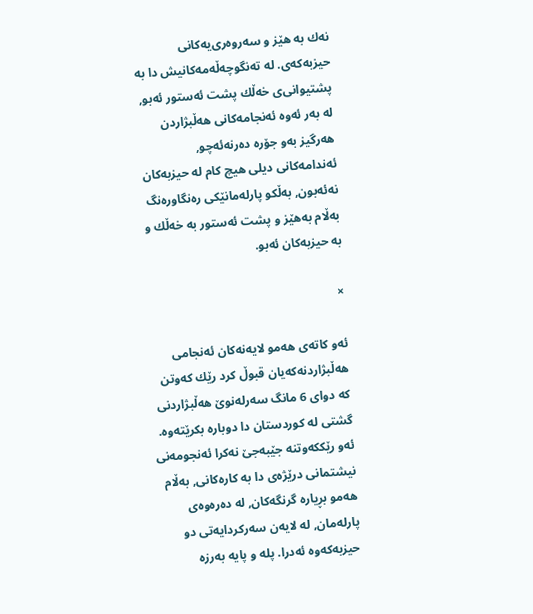نه‌ك به‌ هێز و سه‌روه‌ری‌یه‌كانی‌ حیزبه‌كه‌ی‌. له‌ ته‌نگوچه‌ڵه‌مه‌كانیش دا به‌ پشتیوانی‌ی‌ خه‌ڵك پشت ئه‌ستور ئه‌بو, له‌ به‌ر ئه‌وه‌ ئه‌نجامه‌كانی‌ هه‌ڵبژاردن هه‌رگیز به‌و جۆره‌ ده‌رنه‌ئه‌چو, ئه‌ندامه‌كانی‌ دیلی‌ هیچ كام له‌ حیزبه‌كان نه‌ئه‌بون, به‌ڵكو پارله‌مانێكی‌ ره‌نگاوره‌نگ به‌ڵام به‌هێز و پشت ئه‌ستور به‌ خه‌ڵك و به‌ حیزبه‌كان ئه‌بو.

×

ئه‌و كاته‌ی‌ هه‌مو لایه‌نه‌كان ئه‌نجامی‌ هه‌ڵبژاردنه‌كه‌یان قبوڵ‌ كرد رێك كه‌وتن كه‌ دوای‌ 6 مانگ سه‌رله‌نوێ‌ هه‌ڵبژاردنی‌ گشتی‌ له‌ كوردستان دا دوباره‌ بكرێته‌وه‌. ئه‌و رێككه‌وتنه‌ جێبه‌جێ‌ نه‌كرا ئه‌نجومه‌نی‌ نیشتمانی‌ درێژه‌ی‌ دا به‌ كاره‌كانی‌, به‌ڵام هه‌مو بڕیاره‌ گرنگه‌كان, له‌ ده‌ره‌وه‌ی‌ پارله‌مان, له‌ لایه‌ن سه‌ركردایه‌تی‌ دو حیزبه‌كه‌وه‌ ئه‌درا. پله‌ و پایه‌ به‌رزه‌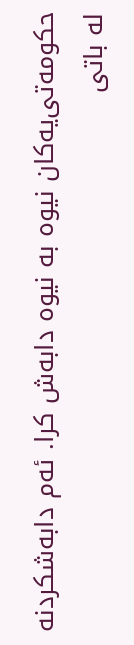حكومه‌تی‌یه‌كان نیوه‌ به‌ نیوه‌ دابه‌ش كرا. ئه‌م دابه‌شكردنه‌ له‌ باتی‌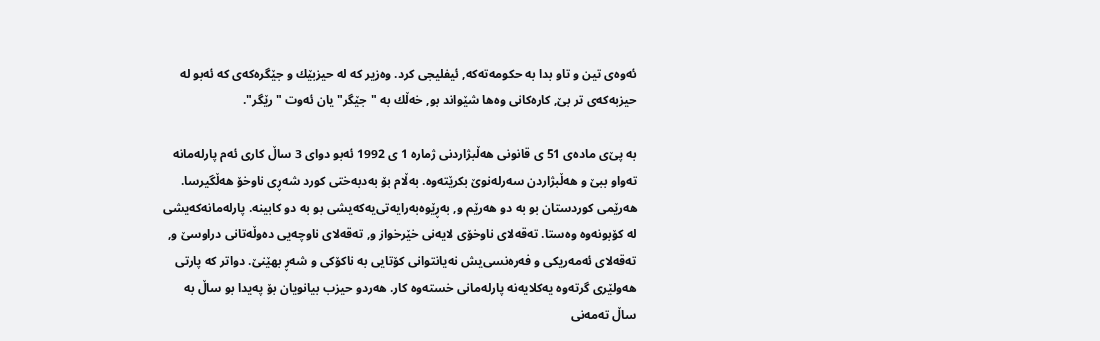ئه‌وه‌ی‌ تین و تاو بدا به‌ حكومه‌ته‌كه‌, ئیفلیجی‌ كرد. وه‌زیر كه‌ له‌ حیزبێك و جێگره‌كه‌ی‌ كه‌ ئه‌بو له‌ حیزبه‌كه‌ی‌ تر بێ‌, كاره‌كانی‌ وه‌ها شێواند بو, خه‌ڵك به‌ "جێگر" یان ئه‌وت "رێگر".

به‌ پێ‌ی‌ ماده‌ی‌ 51 ی‌ قانونی‌ هه‌ڵبژاردنی‌ ژماره‌ 1 ی‌ 1992 ئه‌بو دوای‌ 3 ساڵ‌ كاری‌ ئه‌م پارله‌مانه‌ ته‌واو ببێ‌ و هه‌ڵبژاردن سه‌رله‌نوێ‌ بكرێته‌وه‌. به‌ڵام بۆ به‌دبه‌ختی‌ كورد شه‌ڕی‌ ناوخۆ هه‌ڵگیرسا. هه‌رێمی‌ كوردستان بو به‌ دو هه‌رێم و, به‌ڕێوه‌به‌رایه‌تی‌یه‌كه‌یشی‌ بو به‌ دو كابینه‌. پارله‌مانه‌كه‌یشی‌ له‌ كۆبونه‌وه‌ وه‌ستا. ته‌قه‌لای‌ ناوخۆی‌ لایه‌نی‌ خێرخواز و, ته‌قه‌لای‌ ناوچه‌یی‌ ده‌وڵه‌تانی‌ دراوسێ‌ و, ته‌قه‌لای‌ ئه‌مه‌ریكی‌ و فه‌ره‌نسی‌یش نه‌یانتوانی‌ كۆتایی‌ به‌ ناكۆكی‌ و شه‌ڕ بهێنێ‌. دواتر كه‌ پارتی‌ هه‌ولێری‌ گرته‌وه‌ یه‌كلایه‌نه‌ پارله‌مانی‌ خسته‌وه‌ كار. هه‌ردو حیزب بیانویان بۆ په‌یدا بو ساڵ‌ به‌ ساڵ‌ ته‌مه‌نی‌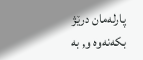پارله‌مان درێژ بكه‌نه‌وه‌ و, به‌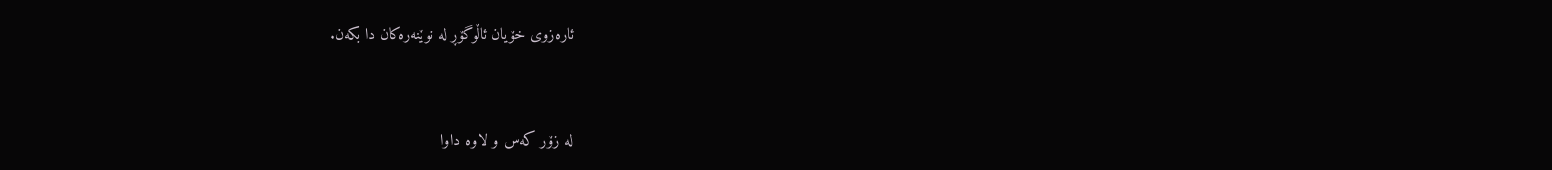ئاره‌زوی‌ خۆیان ئاڵوگۆڕ له‌ نوێنه‌ره‌كان دا بكه‌ن.



له‌ زۆر كه‌س و لاوه‌ داوا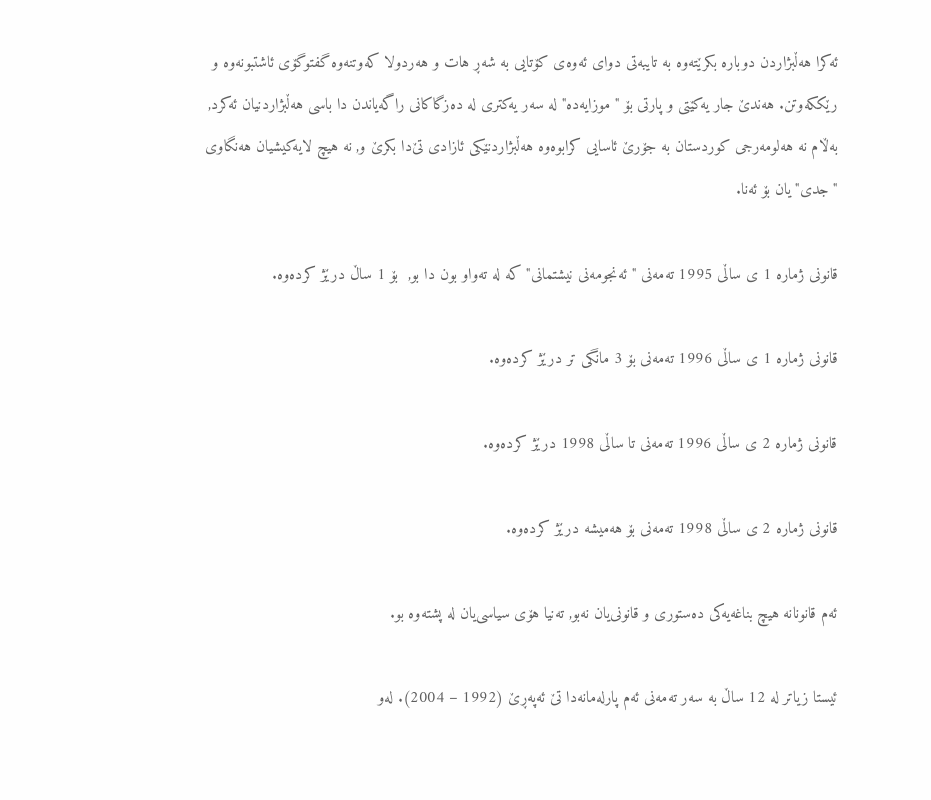ئه‌كرا هه‌ڵبژاردن دوباره‌ بكرێته‌وه‌ به‌ تایبه‌تی‌ دوای‌ ئه‌وه‌ی‌ كۆتایی‌ به‌ شه‌ڕ هات و هه‌ردولا كه‌وتنه‌وه‌ گفتوگۆی‌ ئاشتبونه‌وه‌ و رێككه‌وتن. هه‌ندێ‌ جار یه‌كێتی‌ و پارتی‌ بۆ "موزایه‌ده‌" له‌ سه‌ر یه‌كتری‌ له‌ ده‌زگاكانی‌ راگه‌یاندن دا باسی‌ هه‌ڵبژاردنیان ئه‌كرد, به‌ڵام نه‌ هه‌لومه‌رجی‌ كوردستان به‌ جۆرێ‌ ئاسایی‌ كرابوه‌وه‌ هه‌ڵبژاردنێكی‌ ئازادی‌ تێ‌دا بكرێ‌ و, نه‌ هیچ لایه‌كیشیان هه‌نگاوی‌ "جدی‌" یان بۆ ئه‌نا.

قانونی‌ ژماره‌ 1 ی‌ ساڵی‌ 1995 ته‌مه‌نی‌ "ئه‌نجومه‌نی‌ نیشتمانی‌" كه‌ له‌ ته‌واو بون دا بو,  بۆ 1 ساڵ درێژ كرده‌وه‌.

قانونی‌ ژماره‌ 1 ی‌ ساڵی‌ 1996 ته‌مه‌نی‌ بۆ 3 مانگی‌ تر درێژ كرده‌وه‌.

قانونی‌ ژماره‌ 2 ی‌ ساڵی‌ 1996 ته‌مه‌نی‌ تا ساڵی‌ 1998 درێژ كرده‌وه‌.

قانونی‌ ژماره‌ 2 ی‌ ساڵی‌ 1998 ته‌مه‌نی‌ بۆ هه‌میشه‌ درێژ كرده‌وه‌.

ئه‌م قانونانه‌ هیچ بناغه‌یه‌كی‌ ده‌ستوری‌ و قانونی‌یان نه‌بو, ته‌نیا هۆی‌ سیاسی‌یان له‌ پشته‌وه‌ بو.

ئیستا زیاتر له‌ 12 ساڵ به‌ سه‌ر ته‌مه‌نی‌ ئه‌م پارله‌مانه‌دا تێ‌ ئه‌په‌ڕێ‌ (1992 – 2004). له‌و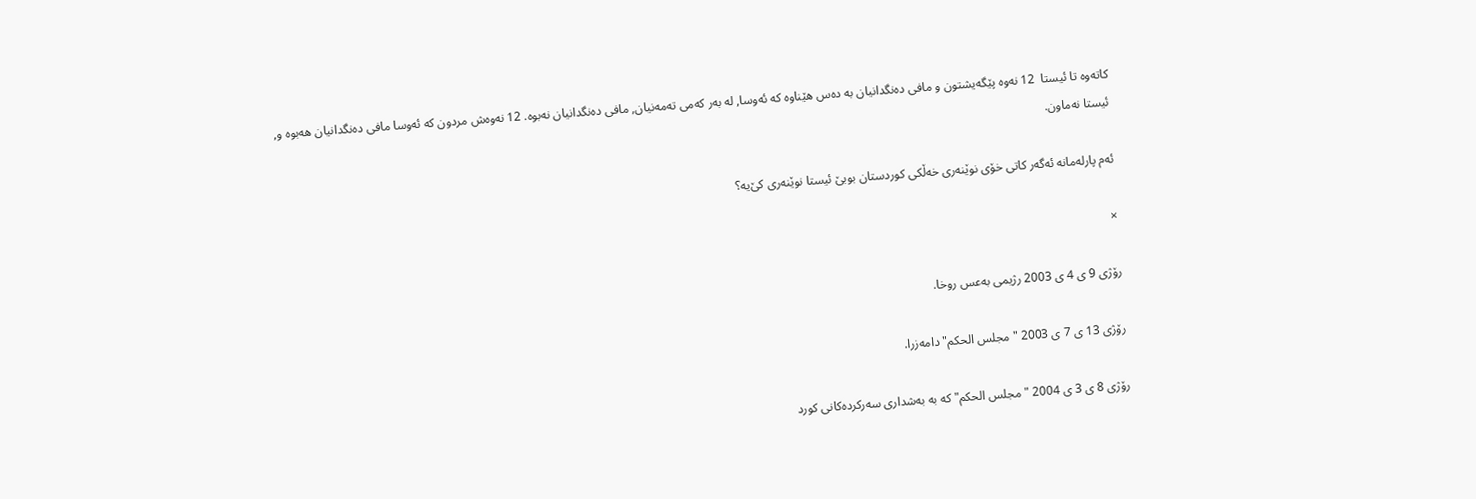كاته‌وه‌ تا ئیستا  12 نه‌وه‌ پێگه‌یشتون و مافی‌ ده‌نگدانیان به‌ ده‌س هێناوه‌ كه‌ ئه‌وسا, له‌ به‌ر كه‌می‌ ته‌مه‌نیان, مافی‌ ده‌نگدانیان نه‌بوه‌. 12 نه‌وه‌ش مردون كه‌ ئه‌وسا مافی‌ ده‌نگدانیان هه‌بوه‌ و, ئیستا نه‌ماون.

ئه‌م پارله‌مانه‌ ئه‌گه‌ر كاتی‌ خۆی‌ نوێنه‌ری‌ خه‌ڵكی‌ كوردستان بوبێ‌ ئیستا نوێنه‌ری‌ كێ‌یه‌؟

×

رۆژی‌ 9 ی‌ 4 ی‌ 2003 رژیمی‌ به‌عس روخا.

رۆژی‌ 13 ی‌ 7 ی‌ 2003 "مجلس الحكم" دامه‌زرا.

رۆژی‌ 8 ی‌ 3 ی‌ 2004 "مجلس الحكم" كه‌ به‌ به‌شداری‌ سه‌ركرده‌كانی‌ كورد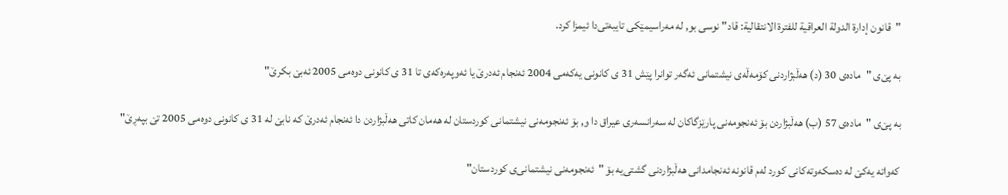"قانون إدارة‌ الدولة العراقیة‌ للفترة الانتقالیة‌: قاد" نوسی‌ بو, له‌ مه‌راسیمێكی‌ تایبه‌تی‌دا ئیمزا كرد.

به‌ پێ‌ی‌ "ماده‌ی‌ 30 (د) هه‌ڵبژاردنی‌ كۆمه‌ڵه‌ی‌ نیشتمانی‌ ئه‌گه‌ر توانرا پێش 31 ی‌ كانونی‌ یه‌كه‌می‌ 2004 ئه‌نجام ئه‌درێ‌ یا ئه‌وپه‌ره‌كه‌ی‌ تا 31 ی‌ كانونی‌ دوه‌می‌ 2005 ئه‌بێ‌ بكرێ‌"

به‌ پێ‌ی‌ "ماده‌ی‌ 57 (ب) هه‌ڵبژاردن بۆ ئه‌نجومه‌نی‌ پارێزگاكان له‌ سه‌رانسه‌ری‌ عیراق دا و, بۆ ئه‌نجومه‌نی‌ نیشتمانی‌ كوردستان له‌ هه‌مان كاتی‌ هه‌ڵبژاردن دا ئه‌نجام ئه‌درێ‌ كه‌ نابێ‌ له‌ 31 ی‌ كانونی‌ دوه‌می‌ 2005 تێ‌ بپه‌ڕێ‌"

كه‌واته‌ یه‌كێ‌ له‌ ده‌سكه‌وته‌كانی‌ كورد له‌م قانونه‌ ئه‌نجامدانی‌ هه‌ڵبژاردنی‌ گشتی‌یه‌ بۆ "ئه‌نجومه‌نی‌ نیشتمانی‌ی‌ كوردستان"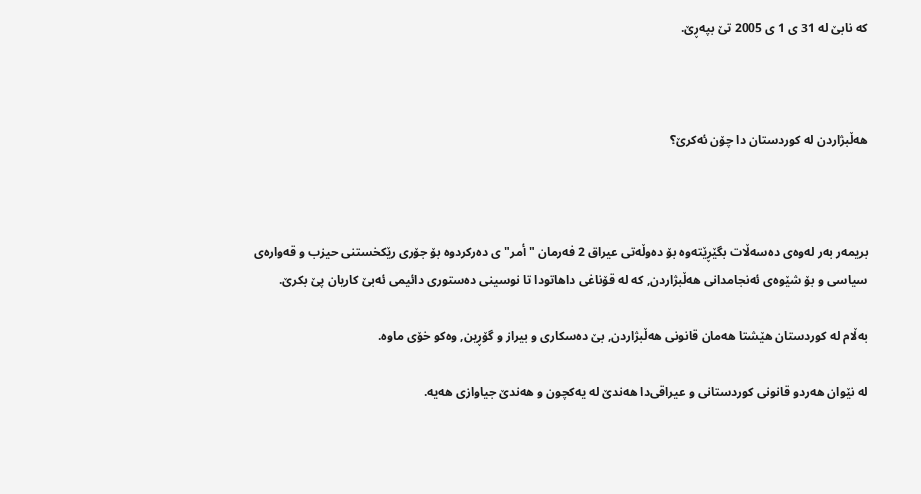كه‌ نابێ‌ له‌ 31 ی‌ 1 ی‌ 2005 تێ‌ بپه‌ڕێ‌.



هه‌ڵبژاردن له‌ كوردستان دا چۆن ئه‌كرێ‌؟



بریمه‌ر به‌ر له‌وه‌ی‌ ده‌سه‌ڵات بگێڕێته‌وه‌ بۆ ده‌وڵه‌تی‌ عیراق 2 فه‌رمان "أمر" ی‌ ده‌ركردوه‌ بۆ جۆری‌ رێكخستنی‌ حیزب و قه‌واره‌ی‌ سیاسی‌ و بۆ شێوه‌ی‌ ئه‌نجامدانی‌ هه‌ڵبژاردن, كه‌ له‌ قۆناغی‌ داهاتودا تا نوسینی‌ ده‌ستوری‌ دائیمی‌ ئه‌بێ‌ كاریان پێ‌ بكرێ‌.

به‌ڵام له‌ كوردستان هێشتا هه‌مان قانونی‌ هه‌ڵبژاردن, بێ‌ ده‌سكاری‌ و بیراز و گۆڕین, وه‌كو خۆی‌ ماوه‌.

له‌ نێوان هه‌ردو قانونی‌ كوردستانی‌ و عیراقی‌دا هه‌ندێ‌ له‌ یه‌كچون و هه‌ندێ‌ جیاوازی‌ هه‌یه‌.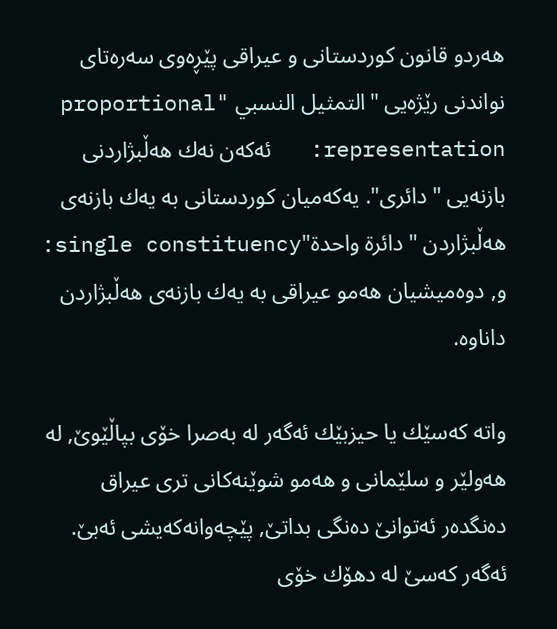هه‌ردو قانون كوردستانی‌ و عیراقی‌ پێڕه‌وی‌ سه‌ره‌تای‌ نواندنی‌ رێژه‌یی‌ "التمثيل النسبي‌ "proportional representation:   ئه‌كه‌ن نه‌ك هه‌ڵبژاردنی‌ بازنه‌یی‌ "دائری‌". یه‌كه‌میان كوردستانی‌ به‌ یه‌ك بازنه‌ی‌ هه‌ڵبژاردن "دائرة‌ واحدة"single constituency:  و, دوه‌میشیان هه‌مو عیراقی‌ به‌ یه‌ك بازنه‌ی‌ هه‌ڵبژاردن داناوه‌.

واته‌ كه‌سێك یا حیزبێك ئه‌گه‌ر له‌ به‌صرا خۆی‌ بپاڵێوێ‌, له‌ هه‌ولێر و سلێمانی‌ و هه‌مو شوێنه‌كانی‌ تری‌ عیراق ده‌نگده‌ر ئه‌توانێ‌ ده‌نگی‌ بداتێ‌, پێچه‌وانه‌كه‌یشی‌ ئه‌بێ‌. ئه‌گه‌ر كه‌سێ‌ له‌ دهۆك خۆی‌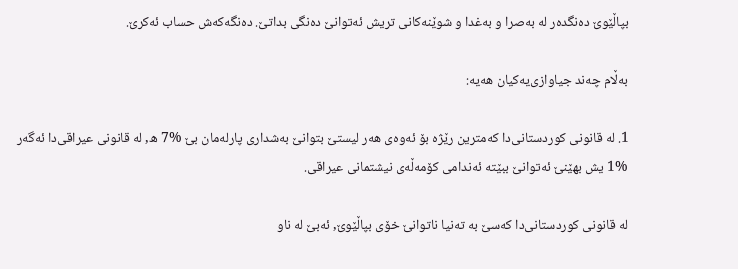بپاڵێوێ‌ ده‌نگده‌ر له‌ به‌صرا و به‌غدا و شوێنه‌كانی‌ تریش ئه‌توانێ‌ ده‌نگی‌ بداتێ‌. ده‌نگه‌كه‌ش حساب ئه‌كرێ‌.

به‌ڵام چه‌ند جیاوازی‌یه‌كیان هه‌یه‌:

1. له‌ قانونی‌ كوردستانی‌دا كه‌مترین رێژه‌ بۆ ئه‌وه‌ی‌ هه‌ر لیستێ‌ بتوانێ‌ به‌شداری‌ پارله‌مان بێ‌ %7 ه‌, له‌ قانونی‌ عیراقی‌دا ئه‌گه‌ر %1 یش بهێنێ‌ ئه‌توانێ‌ ببێته‌ ئه‌ندامی‌ كۆمه‌ڵه‌ی‌ نیشتمانی‌ عیراقی‌.

له‌ قانونی‌ كوردستانی‌دا كه‌سێ‌ به‌ ته‌نیا ناتوانێ‌ خۆی‌ بپاڵێوێ‌, ئه‌بێ‌ له‌ ناو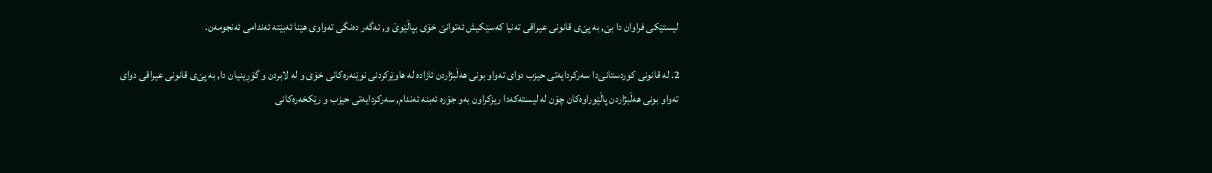لیستێكی‌ فراوان دا بێ‌, به‌ پێ‌ی‌ قانونی‌ عیراقی‌ ته‌نیا كه‌سێكیش ئه‌توانێ‌ خۆی‌ بپاڵێوێ‌ و, ئه‌گه‌ر ده‌نگی‌ ته‌واوی‌ هێنا ئه‌بێته‌ ئه‌ندامی‌ ئه‌نجومه‌ن.

2. له‌ قانونی‌ كوردستانی‌دا سه‌ركردایه‌تی‌ حیزب دوای‌ ته‌واو بونی‌ هه‌ڵبژاردن ئازاده‌ له‌ هاوێركردنی‌ نوێنه‌ره‌كانی‌ خۆی‌ و له‌ لابردن و گۆڕینیان دا, به‌ پێ‌ی‌ قانونی‌ عیراقی‌ دوای‌ ته‌واو بونی‌ هه‌ڵبژاردن پاڵێوراوه‌كان چۆن له‌ لیسته‌كه‌دا ریزكراون به‌و جۆره‌ ئه‌بنه‌ ئه‌ندام, سه‌ركردایه‌تی‌ حیزب و رێكخه‌ره‌كانی‌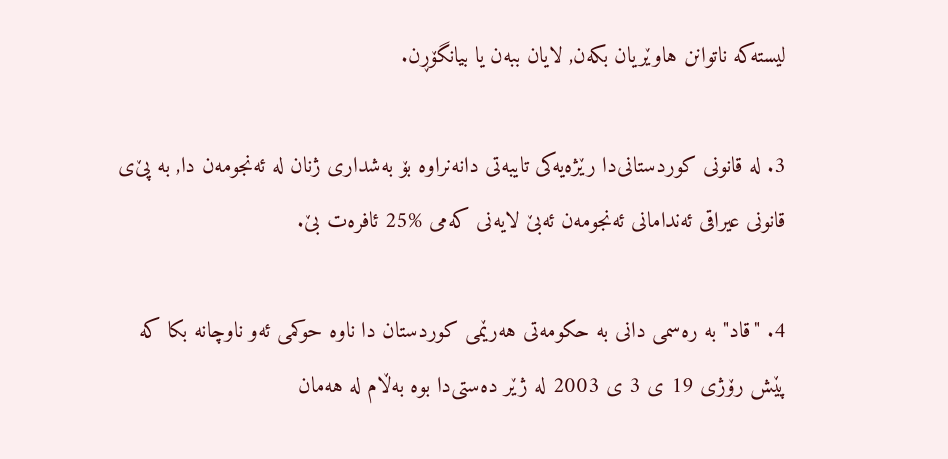لیسته‌كه‌ ناتوانن هاوێریان بكه‌ن, لایان ببه‌ن یا بیانگۆڕن.

3. له‌ قانونی‌ كوردستانی‌دا رێژه‌یه‌كی‌ تایبه‌تی‌ دانه‌نراوه‌ بۆ به‌شداری‌ ژنان له‌ ئه‌نجومه‌ن دا, به‌ پێ‌ی‌ قانونی‌ عیراقی‌ ئه‌ندامانی‌ ئه‌نجومه‌ن ئه‌بێ‌ لایه‌نی‌ كه‌می‌ %25 ئافره‌ت بێ‌.

4. "قاد" به‌ ره‌سمی‌ دانی‌ به‌ حكومه‌تی‌ هه‌رێمی‌ كوردستان دا ناوه‌ حوكمی‌ ئه‌و ناوچانه‌ بكا كه‌ پێش رۆژی‌ 19 ی‌ 3 ی‌ 2003 له‌ ژێر ده‌ستی‌دا بوه‌ به‌ڵام له‌ هه‌مان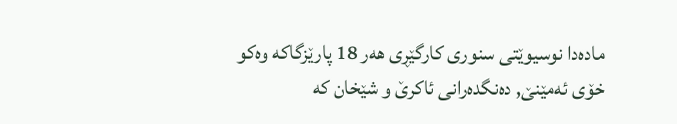ماده‌دا نوسیوێتی‌ سنوری‌ كارگێڕی‌ هه‌ر 18 پارێزگاكه‌ وه‌كو خۆی‌ ئه‌مێنێ‌, ده‌نگده‌رانی‌ ئاكرێ‌ و شێخان كه‌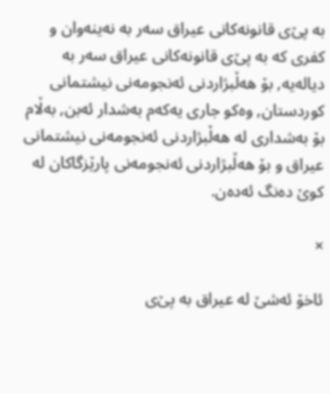به‌ پێ‌ی‌ قانونه‌كانی‌ عیراق سه‌ر به‌ نه‌ینه‌وان و كفری‌ كه‌ به‌ پێ‌ی‌ قانونه‌كانی‌ عیراق سه‌ر به‌ دیاله‌یه‌, بۆ هه‌ڵبژاردنی‌ ئه‌نجومه‌نی‌ نیشتمانی‌ كوردستان, وه‌كو جاری‌ یه‌كه‌م به‌شدار ئه‌بن, به‌ڵام بۆ به‌شداری‌ له‌ هه‌ڵبژاردنی‌ ئه‌نجومه‌نی‌ نیشتمانی‌ عیراق و بۆ هه‌ڵبژاردنی‌ ئه‌نجومه‌نی‌ پارێزگاكان له‌ كوێ‌ ده‌نگ ئه‌ده‌ن.

×

ئاخۆ ئه‌شێ‌ له‌ عیراق به‌ پێ‌ی‌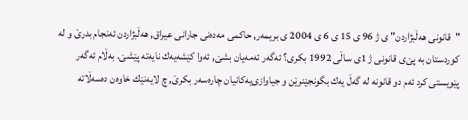"قانونی‌ هه‌ڵبژاردن" ی‌ ژ 96 ی‌ 15 ی‌ 6 ی‌ 2004 ی‌ بریمه‌ر, حاكمی‌ مه‌ده‌نی‌ جارانی‌ عیراق, هه‌ڵبژاردن ئه‌نجام بدرێ‌ و له‌ كوردستان به‌ پێ‌ی‌ قانونی‌ ژ 1ی‌ ساڵی‌ 1992 بكری‌؟ ئه‌گه‌ر ئه‌مه‌یان بشێ‌, ئه‌وا كێشه‌یه‌ك نایه‌ته‌ پێشێ‌. به‌ڵام ئه‌گه‌ر پێویستی‌ كرد ئه‌م دو قانونه‌ له‌ گه‌ڵ‌ یه‌ك بگونجێنرێن و جیاوازی‌یه‌كانیان چاره‌سه‌ر بكرێ‌, چ لایه‌نێك خاوه‌ن ده‌سه‌ڵاته‌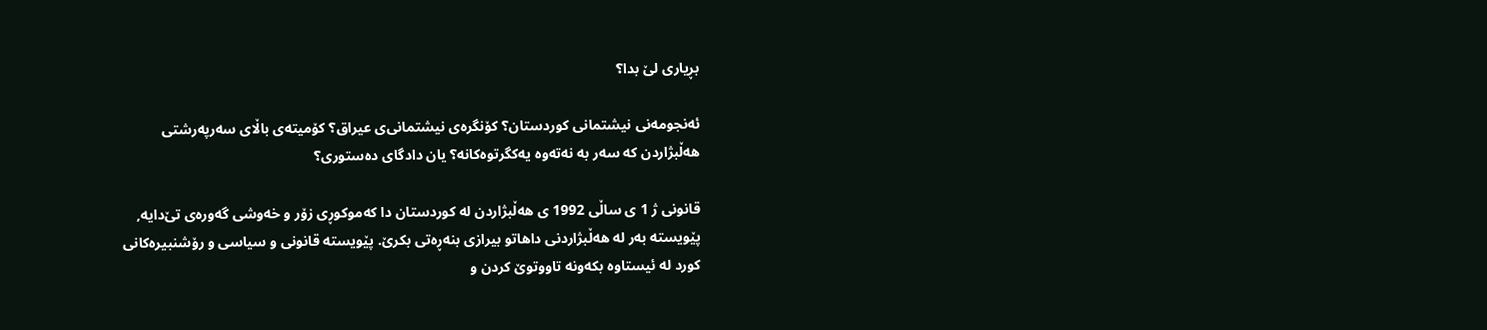بڕیاری‌ لێ‌ بدا؟

ئه‌نجومه‌نی‌ نیشتمانی‌ كوردستان؟ كۆنگره‌ی‌ نیشتمانی‌ی‌ عیراق؟ كۆمیته‌ی‌ باڵای‌ سه‌رپه‌رشتی‌ هه‌ڵبژاردن كه‌ سه‌ر به‌ نه‌ته‌وه‌ یه‌كگرتوه‌كانه‌؟ یان دادگای‌ ده‌ستوری‌؟

قانونی‌ ژ 1 ی‌ ساڵی‌ 1992 ی‌ هه‌ڵبژاردن له‌ كوردستان دا كه‌موكوڕی‌ زۆر و خه‌وشی‌ گه‌وره‌ی‌ تێ‌دایه‌, پێویسته‌ به‌ر له‌ هه‌ڵبژاردنی‌ داهاتو بیرازی‌ بنه‌ڕه‌تی‌ بكرێ‌. پێویسته‌ قانونی‌ و سیاسی‌ و رۆشنبیره‌كانی‌ كورد له‌ ئیستاوه‌ بكه‌ونه‌ تاووتوێ‌ كردن و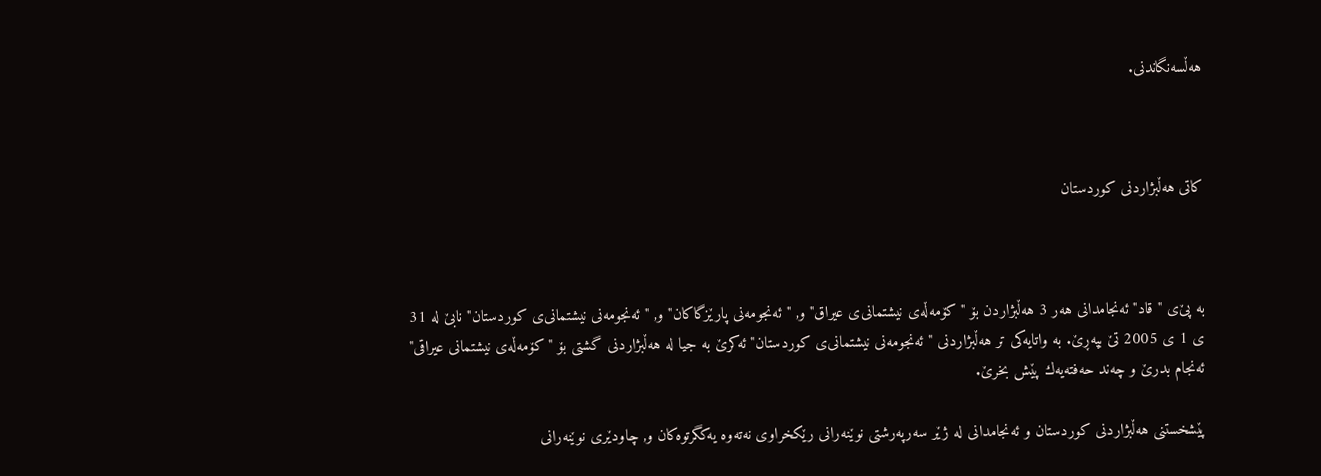هه‌ڵسه‌نگاندنی‌.



كاتی‌ هه‌ڵبژاردنی‌ كوردستان



به‌ پێ‌ی‌ " قاد" ئه‌نجامدانی‌ هه‌ر 3 هه‌ڵبژاردن بۆ "كۆمه‌ڵه‌ی‌ نیشتمانی‌ی‌ عیراق" و, "ئه‌نجومه‌نی‌ پارێزگاكان" و, "ئه‌نجومه‌نی‌ نیشتمانی‌ی‌ كوردستان" نابێ‌ له‌ 31 ی‌ 1 ی‌ 2005 تێ‌ بپه‌ڕێ‌. به‌ واتایه‌كی‌ تر هه‌ڵبژاردنی‌ "ئه‌نجومه‌نی‌ نیشتمانی‌ی‌ كوردستان" ئه‌كرێ‌ به‌ جیا له‌ هه‌ڵبژاردنی‌ گشتی‌ بۆ "كۆمه‌ڵه‌ی‌ نیشتمانی‌ عیراقی‌" ئه‌نجام بدرێ‌ و چه‌ند حه‌فته‌یه‌ك پێش بخرێ‌.

پێشخستنی‌ هه‌ڵبژاردنی‌ كوردستان و ئه‌نجامدانی‌ له‌ ژێر سه‌رپه‌رشتی‌ نوێنه‌رانی‌ رێكخراوی‌ نه‌ته‌وه‌ یه‌كگرتوه‌كان و, چاودێری‌ نوێنه‌رانی‌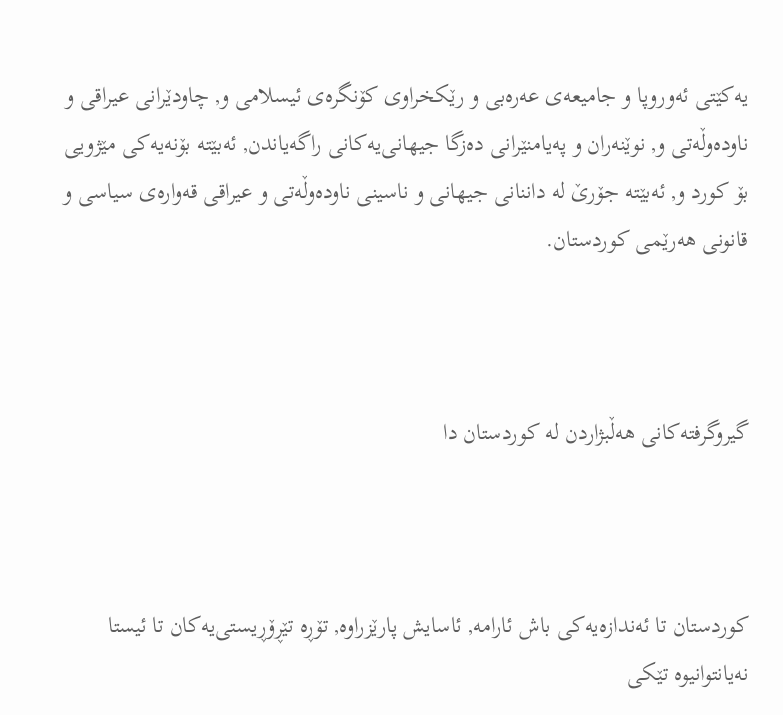یه‌كێتی‌ ئه‌وروپا و جامیعه‌ی‌ عه‌ره‌بی‌ و رێكخراوی‌ كۆنگره‌ی‌ ئیسلامی‌ و, چاودێرانی‌ عیراقی‌ و ناوده‌وڵه‌تی‌ و, نوێنه‌ران و په‌یامنێرانی‌ ده‌زگا جیهانی‌یه‌كانی‌ راگه‌یاندن, ئه‌بێته‌ بۆنه‌یه‌كی‌ مێژویی‌ بۆ كورد و, ئه‌بێته‌ جۆرێ‌ له‌ داننانی‌ جیهانی‌ و ناسینی‌ ناوده‌وڵه‌تی‌ و عیراقی‌ قه‌واره‌ی‌ سیاسی‌ و قانونی‌ هه‌رێمی‌ كوردستان.



گیروگرفته‌كانی‌ هه‌ڵبژاردن له‌ كوردستان دا



كوردستان تا ئه‌ندازه‌یه‌كی‌ باش ئارامه‌, ئاسایش پارێزراوه‌, تۆڕه‌ تێڕۆڕیستی‌یه‌كان تا ئیستا نه‌یانتوانیوه‌ تێكی‌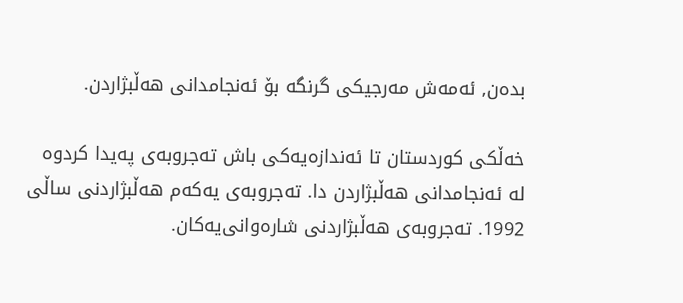بده‌ن, ئه‌مه‌ش مه‌رجیكی‌ گرنگه‌ بۆ ئه‌نجامدانی‌ هه‌ڵبژاردن.

خه‌ڵكی‌ كوردستان تا ئه‌ندازه‌یه‌كی‌ باش ته‌جروبه‌ی‌ په‌یدا كردوه‌ له‌ ئه‌نجامدانی‌ هه‌ڵبژاردن دا. ته‌جروبه‌ی‌ یه‌كه‌م هه‌ڵبژاردنی‌ ساڵی‌ 1992. ته‌جروبه‌ی‌ هه‌ڵبژاردنی‌ شاره‌وانی‌یه‌كان.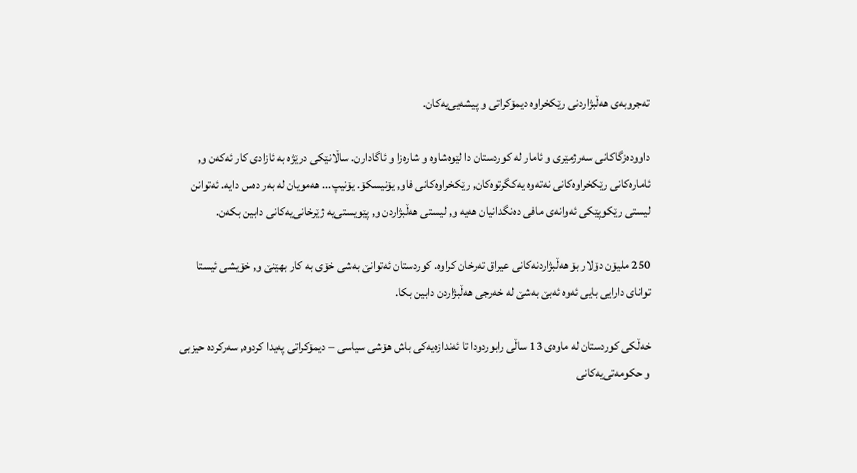ته‌جروبه‌ی‌ هه‌ڵبژاردنی‌ رێكخراوه‌ دیمۆكراتی‌ و پیشه‌یی‌یه‌كان.

داووده‌زگاكانی‌ سه‌رژمێری‌ و ئامار له‌ كوردستان دا لێوه‌شاوه‌ و شاره‌زا و ئاگادارن. ساڵانێكی‌ درێژه‌ به‌ ئازادی‌ كار ئه‌كه‌ن و, ئاماره‌كانی‌ رێكخراوه‌كانی‌ نه‌ته‌وه‌ یه‌كگرتوه‌كان, رێكخراوه‌كانی‌ فاو, یۆنیسكۆ. یۆنیپ... هه‌مویان له‌ به‌ر ده‌س دایه‌. ئه‌توانن لیستی‌ رێكوپێكی‌ ئه‌وانه‌ی‌ مافی‌ ده‌نگدانیان هه‌یه‌ و, لیستی‌ هه‌ڵبژاردن و, پێویستی‌یه‌ ژێرخانی‌یه‌كانی‌ دابین بكه‌ن.

250 ملیۆن دۆلار بۆ هه‌ڵبژاردنه‌كانی‌ عیراق ته‌رخان كراوه‌. كوردستان ئه‌توانێ‌ به‌شی‌ خۆی‌ به‌ كار بهێنێ‌ و, خۆیشی‌ ئیستا توانای‌ دارایی‌ بایی‌ ئه‌وه‌ ئه‌بێ‌ به‌شێ‌ له‌ خه‌رجی‌ هه‌ڵبژاردن دابین بكا.

خه‌ڵكی‌ كوردستان له‌ ماوه‌ی‌ 13 ساڵی‌ رابوردودا تا ئه‌ندازه‌یه‌كی‌ باش هۆشی‌ سیاسی‌ – دیمۆكراتی‌ په‌یدا كردوه‌, سه‌ركرده‌ حیزبی‌ و حكومه‌تی‌یه‌كانی‌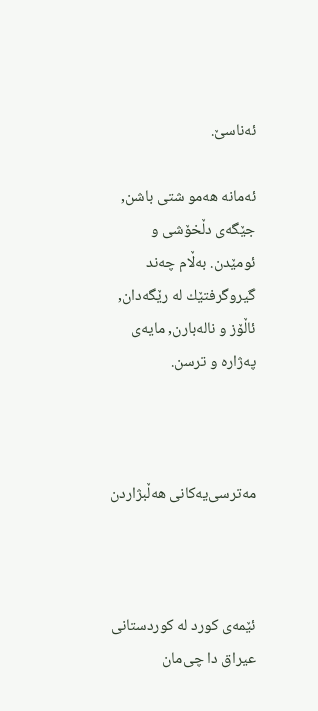ئه‌ناسێ‌.

ئه‌مانه‌ هه‌مو شتی‌ باشن, جێگه‌ی‌ دڵخۆشی‌ و ئومێدن. به‌ڵام چه‌ند گیروگرفتێك له‌ رێگه‌دان, ئاڵۆز و ناله‌بارن, مایه‌ی‌ په‌ژاره‌ و ترسن.



مه‌ترسی‌یه‌كانی‌ هه‌ڵبژاردن



ئێمه‌ی‌ كورد له‌ كوردستانی‌ عیراق دا چی‌مان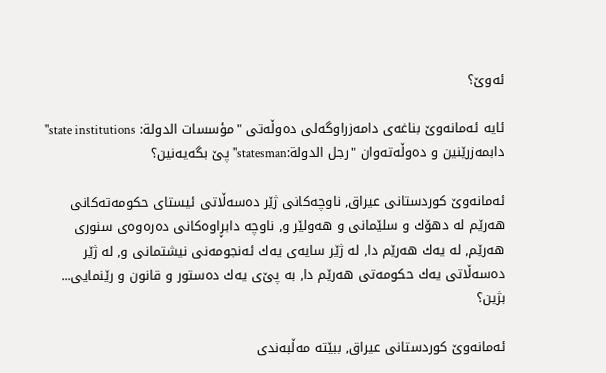ئه‌وێ‌؟

ئایه‌ ئه‌مانه‌وێ‌ بناغه‌ی‌ دامه‌زراوگه‌لی‌ ده‌وڵه‌تی‌ "مؤسسات الدولة: state institutions" دابمه‌زرێنین و ده‌وڵه‌ته‌وان "رجل الدولة:statesman" پێ‌ بگه‌یه‌نین؟

ئه‌مانه‌وێ‌ كوردستانی‌ عیراق, ناوچه‌كانی‌ ژێر ده‌سه‌ڵاتی‌ ئیستای‌ حكومه‌ته‌كانی‌ هه‌رێم له‌ دهۆك و سلێمانی‌ و هه‌ولێر و, ناوچه‌ دابڕاوه‌كانی‌ ده‌ره‌وه‌ی‌ سنوری‌ هه‌رێم, له‌ یه‌ك هه‌رێم دا, له‌ ژێر سایه‌ی‌ یه‌ك ئه‌نجومه‌نی‌ نیشتمانی‌ و, له‌ ژێر ده‌سه‌ڵاتی‌ یه‌ك حكومه‌تی‌ هه‌رێم دا, به‌ پێ‌ی‌ یه‌ك ده‌ستور و قانون و رێنمایی‌... بژین؟

ئه‌مانه‌وێ‌ كوردستانی‌ عیراق, ببێته‌ مه‌ڵبه‌ندی‌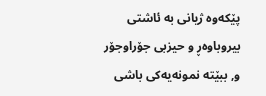پێكه‌وه‌ ژیانی‌ به‌ ئاشتی‌ بیروباوه‌ڕ و حیزبی‌ جۆراوجۆر و, ببێته‌ نمونه‌یه‌كی‌ باشی‌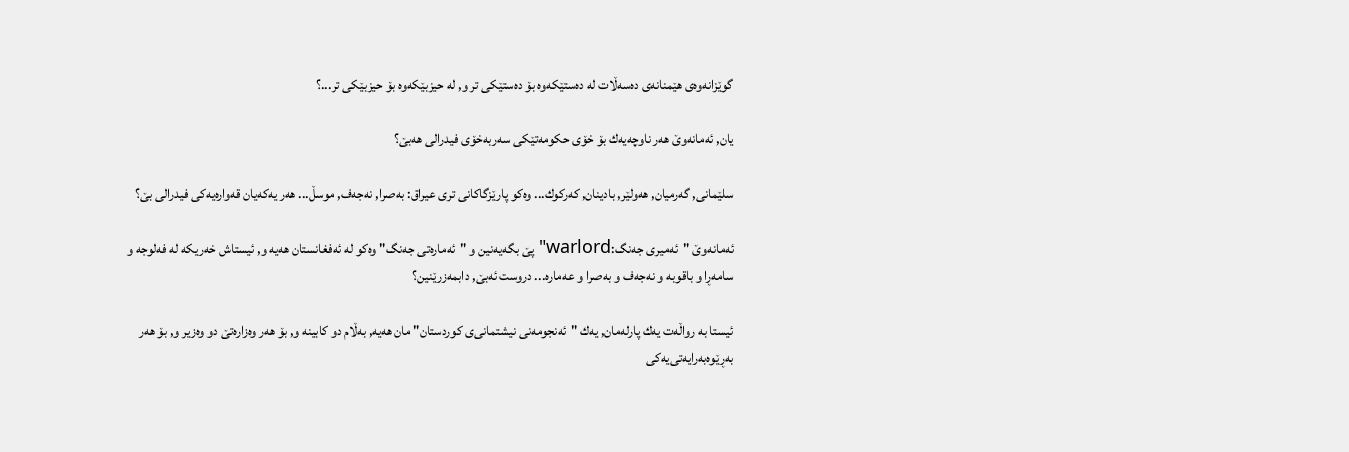گوێزانه‌وه‌ی‌ هێمنانه‌ی‌ ده‌سه‌ڵات له‌ ده‌ستێكه‌وه‌ بۆ ده‌ستێكی‌ تر و, له‌ حیزبێكه‌وه‌ بۆ حیزبێكی‌ تر...؟

یان, ئه‌مانه‌وێ‌ هه‌ر ناوچه‌یه‌ك بۆ خۆی‌ حكومه‌تێكی‌ سه‌ربه‌خۆی‌ فیدرالی‌ هه‌بێ‌؟

سلێمانی‌, گه‌رمیان, هه‌ولێر, بادینان, كه‌ركوك... وه‌كو پارێزگاكانی‌ تری‌ عیراق: به‌صرا, نه‌جه‌ف, موسڵ‌... هه‌ر یه‌كه‌یان قه‌واره‌یه‌كی‌ فیدرالی‌ بێ‌؟

ئه‌مانه‌وێ‌ "ئه‌میری‌ جه‌نگ:warlord" پێ‌ بگه‌یه‌نین و "ئه‌ماره‌تی‌ جه‌نگ" وه‌كو له‌ ئه‌فغانستان هه‌یه‌ و, ئیستاش خه‌ریكه‌ له‌ فه‌لوجه‌ و سامه‌ڕا و باقوبه‌ و نه‌جه‌ف و به‌صرا و عه‌ماره‌... دروست ئه‌بێ‌, دابمه‌زرێنین؟

ئیستا به‌ رواڵه‌ت یه‌ك پارله‌مان, یه‌ك "ئه‌نجومه‌نی‌ نیشتمانی‌ی‌ كوردستان" مان هه‌یه‌, به‌ڵام دو كابینه‌ و, بۆ هه‌ر وه‌زاره‌تێ‌ دو وه‌زیر و, بۆ هه‌ر به‌ڕێوه‌به‌رایه‌تی‌یه‌كی‌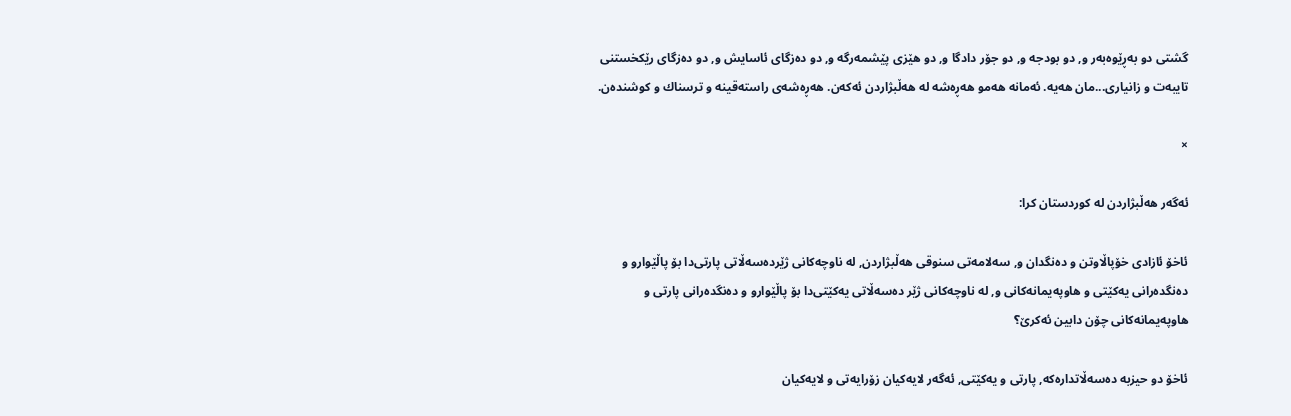گشتی‌ دو به‌ڕێوه‌به‌ر و, دو بودجه‌ و, دو جۆر دادگا و, دو هێزی‌ پێشمه‌رگه‌ و, دو ده‌زگای‌ ئاسایش و, دو ده‌زگای‌ رێكخستنی‌ تایبه‌ت و زانیاری‌...مان هه‌یه‌. ئه‌مانه‌ هه‌مو هه‌ڕه‌شه‌ له‌ هه‌ڵبژاردن ئه‌كه‌ن. هه‌ڕه‌شه‌ی‌ راسته‌قینه‌ و ترسناك و كوشنده‌ن.

×

ئه‌گه‌ر هه‌ڵبژاردن له‌ كوردستان كرا:

ئاخۆ ئازادی‌ خۆپاڵاوتن و ده‌نگدان و, سه‌لامه‌تی‌ سنوقی‌ هه‌ڵبژاردن, له‌ ناوچه‌كانی‌ ژێرده‌سه‌ڵاتی‌ پارتی‌دا بۆ پاڵێوارو و ده‌نگده‌رانی‌ یه‌كێتی‌ و هاوپه‌یمانه‌كانی‌ و, له‌ ناوچه‌كانی‌ ژێر ده‌سه‌ڵاتی‌ یه‌كێتی‌دا بۆ پاڵێوارو و ده‌نگده‌رانی‌ پارتی‌ و هاوپه‌یمانه‌كانی‌ چۆن دابین ئه‌كرێ‌؟

ئاخۆ دو حیزبه‌ ده‌سه‌ڵاتداره‌كه‌, پارتی‌ و یه‌كێتی‌, ئه‌گه‌ر لایه‌كیان زۆرایه‌تی‌ و لایه‌كیان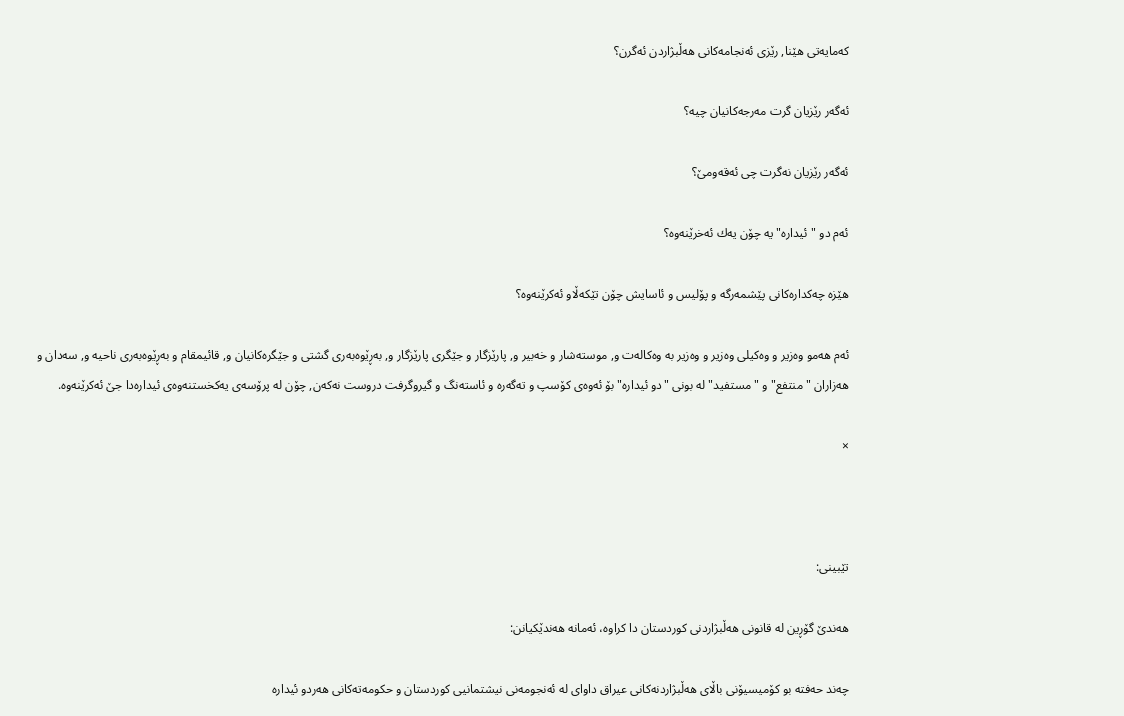كه‌مایه‌تی‌ هێنا, رێزی‌ ئه‌نجامه‌كانی‌ هه‌ڵبژاردن ئه‌گرن؟

ئه‌گه‌ر رێزیان گرت مه‌رجه‌كانیان چیه‌؟

ئه‌گه‌ر رێزیان نه‌گرت چی‌ ئه‌قه‌ومێ‌؟

ئه‌م دو "ئیداره‌" یه‌ چۆن یه‌ك ئه‌خرێنه‌وه‌؟

هێزه‌ چه‌كداره‌كانی‌ پێشمه‌رگه‌ و پۆلیس و ئاسایش چۆن تێكه‌ڵاو ئه‌كرێنه‌وه‌؟

ئه‌م هه‌مو وه‌زیر و وه‌كیلی‌ وه‌زیر و وه‌زیر به‌ وه‌كاله‌ت و, موسته‌شار و خه‌بیر و, پارێزگار و جێگری‌ پارێزگار و, به‌ڕێوه‌به‌ری‌ گشتی‌ و جێگره‌كانیان و, قائیمقام و به‌ڕێوه‌به‌ری‌ ناحیه‌ و, سه‌دان و هه‌زاران "منتفع" و "مستفید" له‌ بونی‌ "دو ئیداره‌" بۆ ئه‌وه‌ی‌ كۆسپ و ته‌گه‌ره‌ و ئاسته‌نگ و گیروگرفت دروست نه‌كه‌ن, چۆن له‌ پرۆسه‌ی‌ یه‌كخستنه‌وه‌ی‌ ئیداره‌دا جێ‌ ئه‌كرێنه‌وه‌.

×



تێبینی:

هەندێ گۆڕین لە قانونی هەڵبژاردنی كوردستان دا كراوە، ئەمانە هەندێكیانن:

چەند حەفتە بو كۆمیسیۆنی باڵای هەڵبژاردنەكانی عیراق داوای لە ئەنجومەنی نیشتمانیی كوردستان و حكومەتەكانی هەردو ئیدارە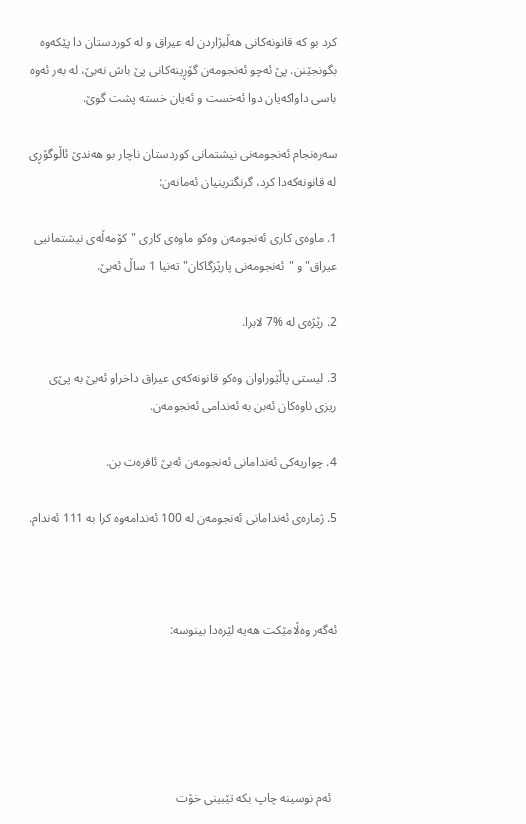كرد بو كە قانونەكانی هەڵبژاردن لە عیراق و لە كوردستان دا پێكەوە بگونجێنن. پێ ئەچو ئەنجومەن گۆڕینەكانی پێ باش نەبێ، لە بەر ئەوە باسی داواكەیان دوا ئەخست و ئەیان خستە پشت گوێ.

سەرەنجام ئەنجومە‌نی نیشتمانی كوردستان ناچار بو هەندێ ئاڵوگۆڕی لە قانونەكەدا كرد، گرنگترینیان ئەمانەن:

1. ماوەی كاری ئەنجومەن وەكو ماوەی كاری "كۆمەڵەی نیشتمانیی عیراق" و "ئەنجومەنی پارێزگاكان" تەنیا 1 ساڵ ئەبێ.

2. رێژەی لە %7 لابرا.

3. لیستی پاڵێوراوان وەكو قانونەكەی عیراق داخراو ئەبێ بە پێ‌ی ریزی ناوەكان ئەبن بە ئەندامی ئەنجومەن.

4. چواریەكی ئەندامانی ئەنجومەن ئەبێ ئافرەت بن.

5. ژمارەی ئەندامانی ئەنجومەن لە 100 ئەندامەوە كرا بە 111 ئەندام.



ئه‌گه‌ر وه‌ڵامێكت هه‌یه‌ لێره‌دا بینوسه‌:





  ئه‌م نوسینه چاپ بكه تێبینی خۆت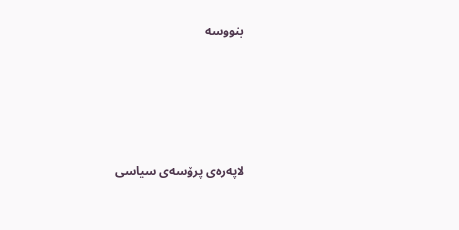بنووسه





لاپه‌ره‌ی پرۆسه‌ی سیاسی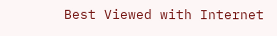Best Viewed with Internet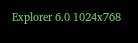Explorer 6.0 1024x768